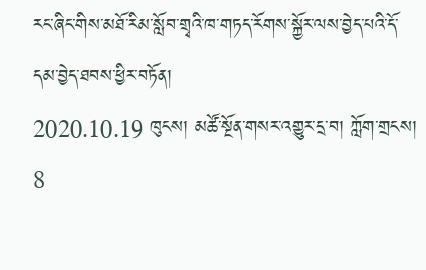རང་ཞིང་གིས་མཐོ་རིམ་སློབ་གྲྭའི་ཁ་གཏད་རོགས་སྐྱོར་ལས་བྱེད་པའི་དོ་དམ་བྱེད་ཐབས་ཕྱིར་བཏོན།
2020.10.19 ཁུངས། མཚོ་སྔོན་གསར་འགྱུར་དྲ་བ། ཀློག་གྲངས། 8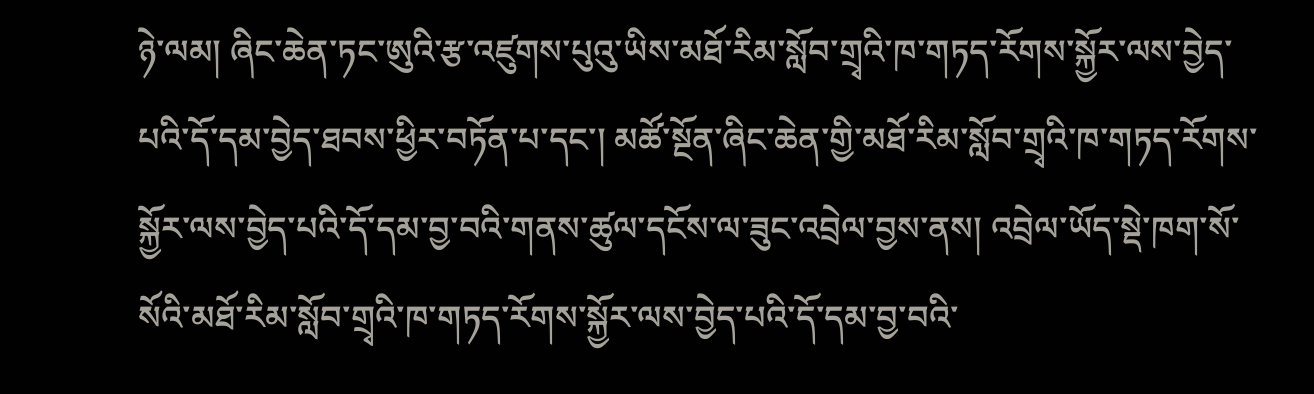ཉེ་ལམ། ཞིང་ཆེན་ཏང་ཨུའི་རྩ་འཛུགས་པུའུ་ཡིས་མཐོ་རིམ་སློབ་གྲྭའི་ཁ་གཏད་རོགས་སྐྱོར་ལས་བྱེད་པའི་དོ་དམ་བྱེད་ཐབས་ཕྱིར་བཏོན་པ་དང་། མཚོ་སྔོན་ཞིང་ཆེན་གྱི་མཐོ་རིམ་སློབ་གྲྭའི་ཁ་གཏད་རོགས་སྐྱོར་ལས་བྱེད་པའི་དོ་དམ་བྱ་བའི་གནས་ཚུལ་དངོས་ལ་ཟུང་འབྲེལ་བྱས་ནས། འབྲེལ་ཡོད་སྡེ་ཁག་སོ་སོའི་མཐོ་རིམ་སློབ་གྲྭའི་ཁ་གཏད་རོགས་སྐྱོར་ལས་བྱེད་པའི་དོ་དམ་བྱ་བའི་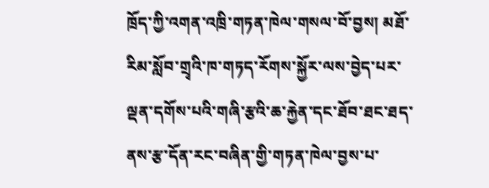ཁྲོད་ཀྱི་འགན་འཁྲི་གཏན་ཁེལ་གསལ་བོ་བྱས། མཐོ་རིམ་སློབ་གྲྭའི་ཁ་གཏད་རོགས་སྐྱོར་ལས་བྱེད་པར་ལྡན་དགོས་པའི་གཞི་རྩའི་ཆ་རྐྱེན་དང་ཐོབ་ཐང་ཐད་ནས་རྩ་དོན་རང་བཞིན་གྱི་གཏན་ཁེལ་བྱས་པ་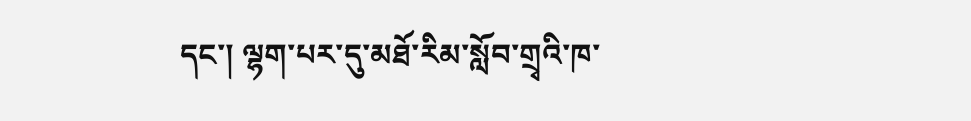དང་། ལྷག་པར་དུ་མཐོ་རིམ་སློབ་གྲྭའི་ཁ་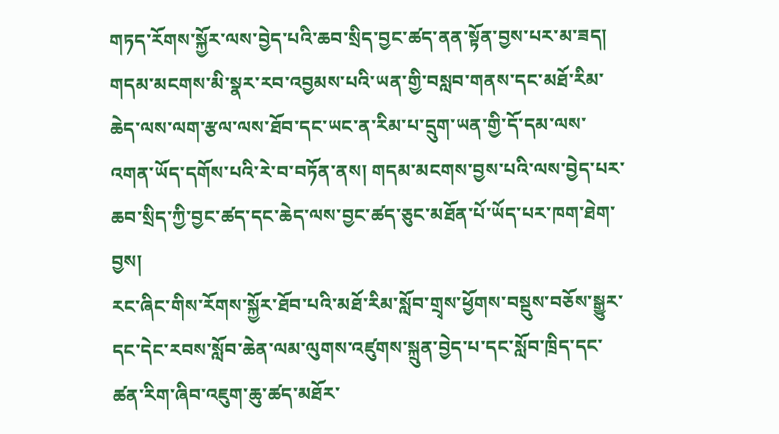གཏད་རོགས་སྐྱོར་ལས་བྱེད་པའི་ཆབ་སྲིད་བྱང་ཚད་ནན་སྟོན་བྱས་པར་མ་ཟད། གདམ་མངགས་མི་སྣར་རབ་འབྱམས་པའི་ཡན་གྱི་བསླབ་གནས་དང་མཐོ་རིམ་ཆེད་ལས་ལག་རྩལ་ལས་ཐོབ་དང་ཡང་ན་རིམ་པ་དྲུག་ཡན་གྱི་དོ་དམ་ལས་འགན་ཡོད་དགོས་པའི་རེ་བ་བཏོན་ནས། གདམ་མངགས་བྱས་པའི་ལས་བྱེད་པར་ཆབ་སྲིད་ཀྱི་བྱང་ཚད་དང་ཆེད་ལས་བྱང་ཚད་ཅུང་མཐོན་པོ་ཡོད་པར་ཁག་ཐེག་བྱས།
རང་ཞིང་གིས་རོགས་སྐྱོར་ཐོབ་པའི་མཐོ་རིམ་སློབ་གྲྭས་ཕྱོགས་བསྡུས་བཅོས་སྒྱུར་དང་དེང་རབས་སློབ་ཆེན་ལམ་ལུགས་འཛུགས་སྐྲུན་བྱེད་པ་དང་སློབ་ཁྲིད་དང་ཚན་རིག་ཞིབ་འཇུག་ཆུ་ཚད་མཐོར་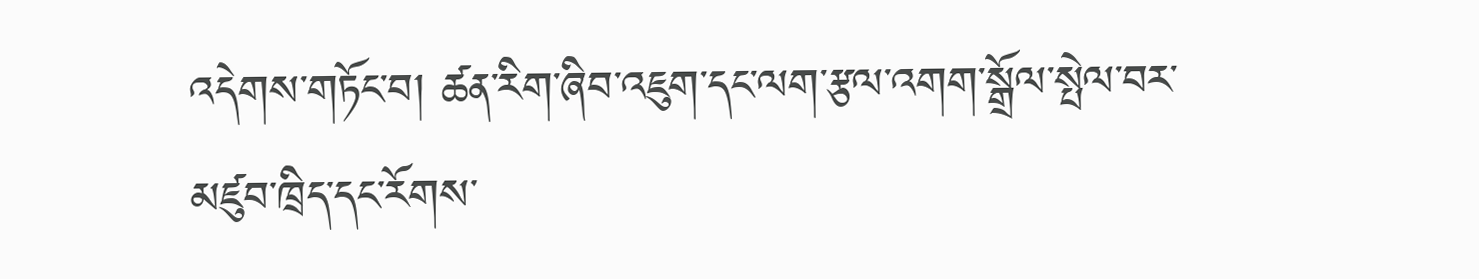འདེགས་གཏོང་བ། ཚན་རིག་ཞིབ་འཇུག་དང་ལག་རྩལ་འགག་སྒྲོལ་སྤེལ་བར་མཛུབ་ཁྲིད་དང་རོགས་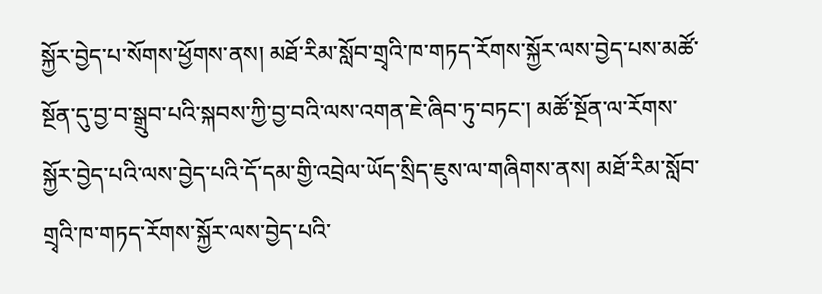སྐྱོར་བྱེད་པ་སོགས་ཕྱོགས་ནས། མཐོ་རིམ་སློབ་གྲྭའི་ཁ་གཏད་རོགས་སྐྱོར་ལས་བྱེད་པས་མཚོ་སྔོན་དུ་བྱ་བ་སྒྲུབ་པའི་སྐབས་ཀྱི་བྱ་བའི་ལས་འགན་ཇེ་ཞིབ་ཏུ་བཏང་། མཚོ་སྔོན་ལ་རོགས་སྐྱོར་བྱེད་པའི་ལས་བྱེད་པའི་དོ་དམ་གྱི་འབྲེལ་ཡོད་སྲིད་ཇུས་ལ་གཞིགས་ནས། མཐོ་རིམ་སློབ་གྲྭའི་ཁ་གཏད་རོགས་སྐྱོར་ལས་བྱེད་པའི་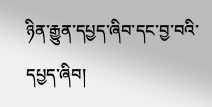ཉིན་རྒྱུན་དཔྱད་ཞིབ་དང་བྱ་བའི་དཔྱད་ཞིབ།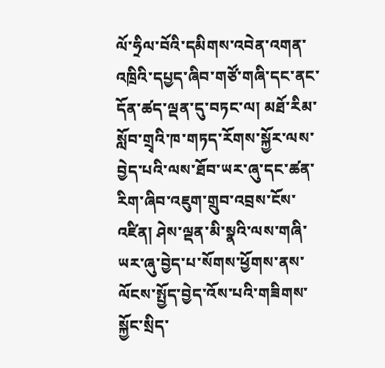ལོ་ཧྲིལ་བོའི་དམིགས་འབེན་འགན་འཁྲིའི་དཔྱད་ཞིབ་གཙོ་གཞི་དང་ནང་དོན་ཚད་ལྡན་དུ་བཏང་ལ། མཐོ་རིམ་སློབ་གྲྭའི་ཁ་གཏད་རོགས་སྐྱོར་ལས་བྱེད་པའི་ལས་ཐོབ་ཡར་ཞུ་དང་ཚན་རིག་ཞིབ་འཇུག་གྲུབ་འབྲས་ངོས་འཛིན། ཤེས་ལྡན་མི་སྣའི་ལས་གཞི་ཡར་ཞུ་བྱེད་པ་སོགས་ཕྱོགས་ནས་ལོངས་སྤྱོད་བྱེད་འོས་པའི་གཟིགས་སྐྱོང་སྲིད་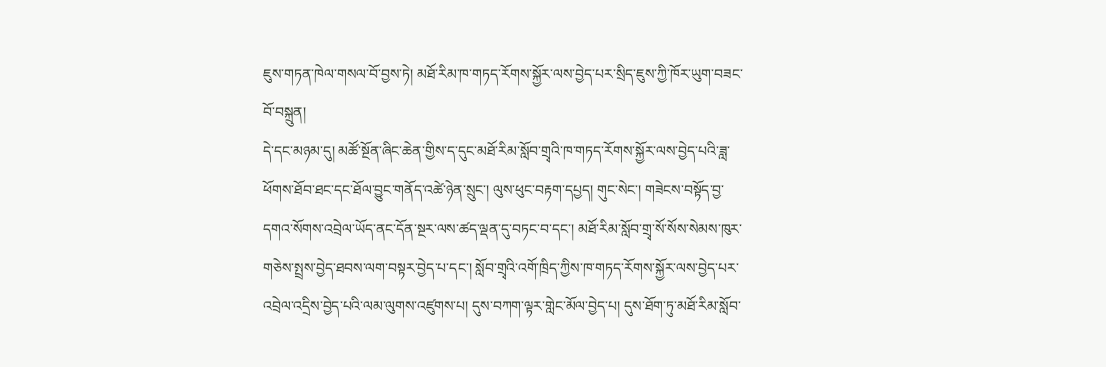ཇུས་གཏན་ཁེལ་གསལ་བོ་བྱས་ཏེ། མཐོ་རིམ་ཁ་གཏད་རོགས་སྐྱོར་ལས་བྱེད་པར་སྲིད་ཇུས་ཀྱི་ཁོར་ཡུག་བཟང་བོ་བསྐྲུན།
དེ་དང་མཉམ་དུ། མཚོ་སྔོན་ཞིང་ཆེན་གྱིས་ད་དུང་མཐོ་རིམ་སློབ་གྲྭའི་ཁ་གཏད་རོགས་སྐྱོར་ལས་བྱེད་པའི་ཟླ་ཕོགས་ཐོབ་ཐང་དང་ཐོལ་བྱུང་གནོད་འཚེ་ཉེན་སྲུང་། ལུས་ཕུང་བརྟག་དཔྱད། གུང་སེང་། གཟེངས་བསྟོད་བྱ་དགའ་སོགས་འབྲེལ་ཡོད་ནང་དོན་སྔར་ལས་ཚད་ལྡན་དུ་བཏང་བ་དང་། མཐོ་རིམ་སློབ་གྲྭ་སོ་སོས་སེམས་ཁུར་གཅེས་སྤྲས་བྱེད་ཐབས་ལག་བསྟར་བྱེད་པ་དང་། སློབ་གྲྭའི་འགོ་ཁྲིད་ཀྱིས་ཁ་གཏད་རོགས་སྐྱོར་ལས་བྱེད་པར་འབྲེལ་འདྲིས་བྱེད་པའི་ལམ་ལུགས་འཛུགས་པ། དུས་བཀག་ལྟར་གླེང་མོལ་བྱེད་པ། དུས་ཐོག་ཏུ་མཐོ་རིམ་སློབ་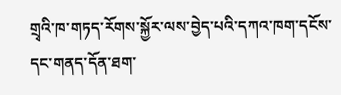གྲྭའི་ཁ་གཏད་རོགས་སྐྱོར་ལས་བྱེད་པའི་དཀའ་ཁག་དངོས་དང་གནད་དོན་ཐག་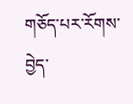གཅོད་པར་རོགས་བྱེད་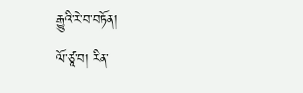རྒྱུའི་རེ་བ་བཏོན།
ལོ་ཙཱ་བ། རིན་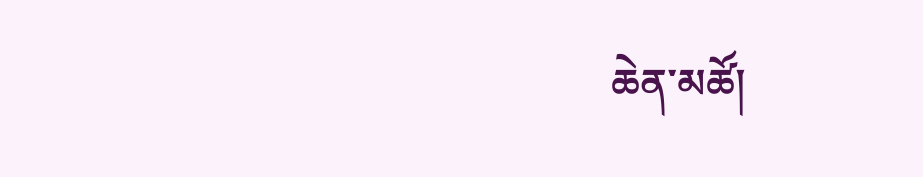ཆེན་མཚོ།